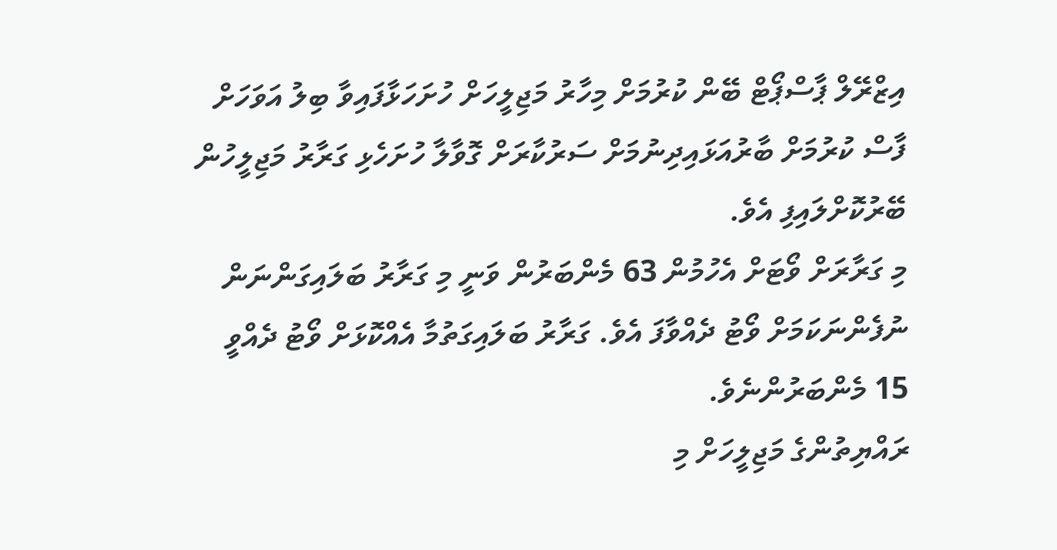އިޒްރޭލް ޕާސްޕޯޓް ބޭން ކުރުމަށް މިހާރު މަޖިލީހަށް ހުށަހަޅާފައިވާ ބިލު އަވަހަށް ފާސް ކުރުމަށް ބާރުއަޅައިދިނުމަށް ސަރުކާރަށް ގޮވާލާ ހުށަހެޅި ގަރާރު މަޖިލީހުން ބޭރުކޮށްލައިފި އެވެ.
މި ގަރާރަށް ވޯޓަށް އެހުމުން 63 މެންބަރުން ވަނީ މި ގަރާރު ބަލައިގަންނަން ނުފެންނަކަމަށް ވޯޓު ދެއްވާފަ އެވެ. ގަރާރު ބަލައިގަތުމާ އެއްކޮޅަށް ވޯޓު ދެއްވީ 15 މެންބަރުންނެވެ.
ރައްޔިތުންގެ މަޖިލީހަށް މި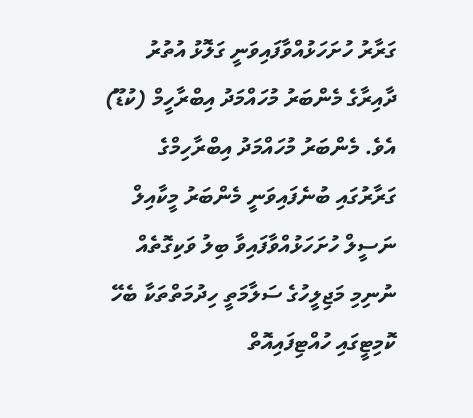ގަރާރު ހުށަހަޅުއްވާފައިވަނީ ގަލޮޅު އުތުރު ދާއިރާގެ މެންބަރު މުހައްމަދު އިބްރާހީމް (ކުޑޫ) އެވެ. މެންބަރު މުހައްމަދު އިބްރާހިމްގެ ގަރާރުގައި ބުނެފައިވަނީ މެންބަރު މީކާއިލް ނަސީލް ހުށަހަޅުއްވާފައިވާ ބިލު ވަކިގޮތެއް ނުނިމި މަޖިލީހުގެ ސަލާމަތީ ހިދުމަތްތަކާ ބެހޭ ކޮމިޓީގައި ހުއްޓިފައިއޮތް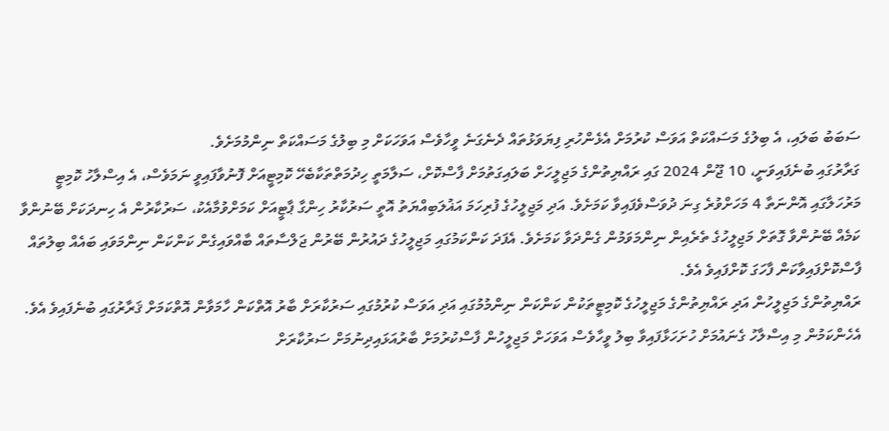ސަބަބު ބަލައި، އެ ބިލުގެ މަސައްކަތް އަވަސް ކުރުމަށް އެޅެންހުރި ފިޔަވަޅުތައް ދެނެގަނެ ވީހާވެސް އަވަހަކަށް މި ބިލުގެ މަސައްކަތް ނިންމުމަށެވެ.
ގަރާރުގައި ބުނެފައިވަނީ، 10 ޖޫން 2024 ގައި ރައްޔިތުންގެ މަޖިލީހަށް ބަލައިގަތުމަށް ފާސްކޮށް، ސަލާމަތީ ހިދުމަތްތަކާބެހޭ ކޮމިޓީއަށް ފޮނުވާފައިވީ ނަމަވެސް، އެ އިސްލާހު ކޮމިޓީ މަރުހަލާގައި އޮންނަތާ 4 މަހަށްވުރެ ގިނަ ދުވަސްވެފައިވާ ކަމަށެވެ. އަދި މަޖިލީހުގެ ފުރިހަމަ އަޣުލަބިއްޔަތު އޮތީ ސަރުކާރު ހިންގާ ޕާޓީއަށް ކަމަށްވުމާއެކު، ސަރުކާރުން އެ ހިނދަކަށް ބޭނުންވާ ކަމެއް ބޭނުންވާ ގޮތަށް މަޖިލީހުގެ ތެރެއިން ނިންމަވަމުން ގެންދަވާ ކަމަށެވެ. އެފަދަ ކަންކަމުގައި މަޖިލީހުގެ ދައުރުން ބޭރުން ޖަލްސާތައް ބާއްވައިގެން ކަންކަން ނިންމަވައި ބައެއް ބިލުތައް ފާސްކޮށްފައިވާކަން ފާހަގަ ކޮށްފައިވެ އެވެ.
ރައްޔިތުންގެ މަޖިލީހުން އަދި ރައްޔިތުންގެ މަޖިލީހުގެ ކޮމިޓީތަކުން ކަންކަން ނިންމުމުގައި އަދި އަވަސް ކުރުމުގައި ސަރުކާރަށް ބާރު އޮތްކަން ހާމަވާން އޮތްކަމަށް ޤަރާރުގައި ބުނެފައިވެ އެވެ. އެހެންކަމުން މި އިސްލާހު ގެނައުމަށް ހުށަހަޅާފައިވާ ބިލު ވީހާވެސް އަވަހަށް މަޖިލީހުން ފާސްކުރުމަށް ބާރުއަޅައިދިނުމަށް ސަރުކާރަށް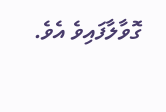ގޮވާލާފައިވެ އެވެ.